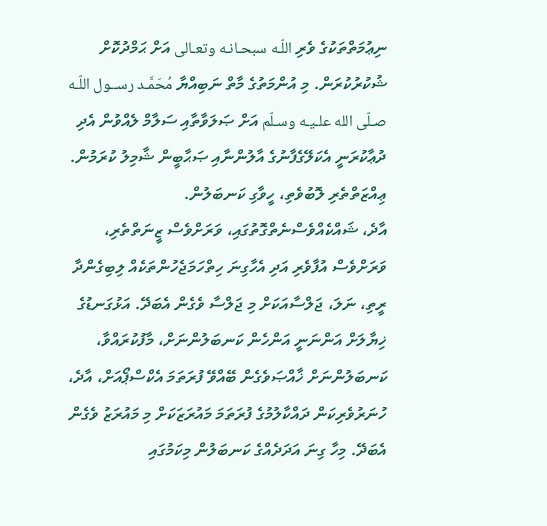ނިޢުމަތްތަކުގެ ވެރި اللّـه سبحـانـه وتعـالى އަށް ޙަމްދުކޮށް ޝުކުރުކުރަން. މި އުންމަތުގެ މާތް ނަބިއްޔާ مُحَمَّـد رســول اللّـه صـلّى الله علـيـه وسـلّم އަށް ޞަލަވާތާއި ސަލާމް ލެއްވުން އެދި ދުޢާކުރަނީ އެކަލޭގެފާނުގެ އާލުންނާއި ޞަޙާބީން ޝާމިލު ކުރަމުން.
ޢިއްޒަތްތެރި ލޮބުވެތި، ހީވާގި ކަނބަލުން.
އާދެ، ޝައްކެއްވެސްނެތްގޮތުގައި، ވަރަށްވެސް ޒީނަތްތެރި، ވަރަށްވެސް އުފާވެރި އަދި އެހާގިނަ ހިތްހަމަޖެހުންތަކެއް ލިބިގެންދާ ރީތި، ނަލަ، ޖަލްސާއަކަށް މި ޖަލްސާ ވެގެން އެބަދޭ. އަޅުގަނޑުގެ ޚިޔާލަށް އަންނަނީ އަންހެން ކަނބަލުންނަށް، މާފުކުރައްވާ، ކަނބަލުންނަށް ޚާއްޞަވެގެން ބޭއްވޭ ފުރަތަމަ އެކްސްޕޯއަށް، އާދެ، ހުނަރުވެރިކަން ދައްކާލުމުގެ ފުރަތަމަ މައުރަޒަކަށް މި މައުރަޒު ވެގެން އެބަދޭ. މިހާ ގިނަ އަދަދެއްގެ ކަނބަލުން މިކަމުގައި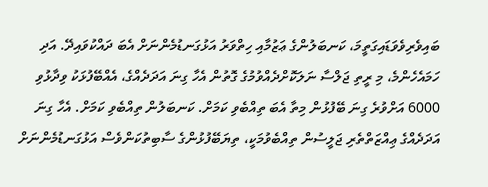ބައިވެރިވެވަޑައިގަތީމަ، ކަނބަލުންގެ ޢަޒުމާއި ހިތްވަރު އަޅުގަނޑުމެންނަށް އެބަ ދައްކުވައިދޭ. އަދި ހަމައެހެންމެ، މި ރީތި ޖަލްސާ ނަލަކޮށްދެއްވުމުގެ ގޮތުން އެހާ ގިނަ އަދަދެއްގެ، އެއްބޭފުޅަކު ވިދާޅުވި 6000 އަށްވުރެ ގިނަ ބޭފުޅުން މިތާ އެބަ ތިއްބެވި ކަމަށް. ކަނބަލުން ތިއްބެވި ކަމަށް. އެހާ ގިނަ އަދަދެއްގެ ޢިއްޒަތްތެރި ޖަލީސުން ތިއްބެވުމަކީ، ތިޔަބޭފުޅުންގެ ސާބިތުކަންވެސް އަޅުގަނޑުމެންނަށް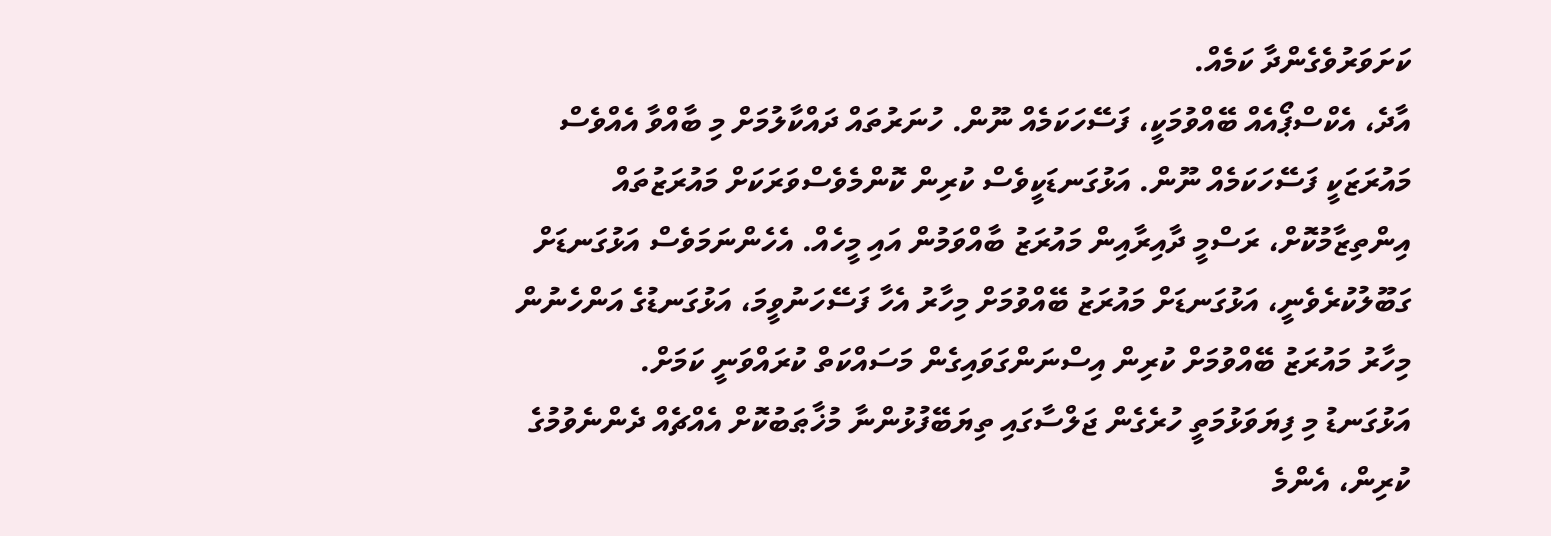ކަށަވަރުވެގެންދާ ކަމެއް.
އާދެ، އެކްސްޕޯއެއް ބޭއްވުމަކީ، ފަސޭހަކަމެއް ނޫން. ހުނަރުތައް ދައްކާލުމަށް މި ބާއްވާ އެއްވެސް މައުރަޒަކީ ފަސޭހަކަމެއް ނޫން. އަޅުގަނޑަކީވެސް ކުރިން ކޮންމެވެސްވަރަކަށް މައުރަޒުތައް އިންތިޒާމުކޮށް، ރަސްމީ ދާއިރާއިން މައުރަޒު ބާއްވަމުން އައި މީހެއް. އެހެންނަމަވެސް އަޅުގަނޑަށް ގަބޫލުކުރެވެނީ، އަޅުގަނޑަށް މައުރަޒު ބޭއްވުމަށް މިހާރު އެހާ ފަސޭހަނުވީމަ، އަޅުގަނޑުގެ އަންހެނުން މިހާރު މައުރަޒު ބޭއްވުމަށް ކުރިން އިސްނަންގަވައިގެން މަސައްކަތް ކުރައްވަނީ ކަމަށް.
އަޅުގަނޑު މި ފިޔަވަޅުމަތީ ހުރެގެން ޖަލްސާގައި ތިޔަބޭފުޅުންނާ މުޚާޠަބުކޮށް އެއްޗެއް ދެންނެވުމުގެ ކުރިން، އެންމެ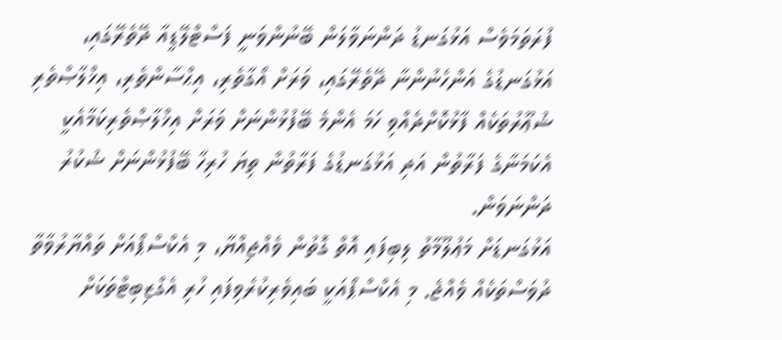ފުރަތަމަވެސް އަޅުގަނޑު ދަންނަވާލަން ބޭނުންވަނީ ފަސްޓްލޭޑީއާ ދޭތެރޭގައި، އަޅުގަނޑުގެ އަންހެނުންނާ ދޭތެރޭގައި، ވަރަށް އޯގާތެރި، އިޙްސާންތެރި، އިޚްލާޞްތެރި ޝުޢޫރުތަކެއް ފާޅުކޮށްދެއްވި ހަމަ އެންމެ ބޭފުޅުންނަށް ވަރަށް އިޚްލާޞްތެރިކަމާއެކީ އެކަމަނާގެ ފަރާތުން އަދި އަޅުގަނޑުގެ ފަރާތުން ތިޔަ ހުރިހާ ބޭފުޅުންނަށް ޝުކުރު ދަންނަވަން.
އަޅުގަނޑަށް މަޢުލޫމާތު ލިބިފައި އޮތް ގޮތުން ވެއްޖިއްޔާ، މި އެކްސްޕޯއަށް ތައްޔާރުވާތާ ދުވަސްތަކެއް ވެއްޖެ. މި އެކްސްޕޯއަކީ ބައިވެރިކުރެވިފައި ހުރި އެގްޒިބިޓްތަކަށް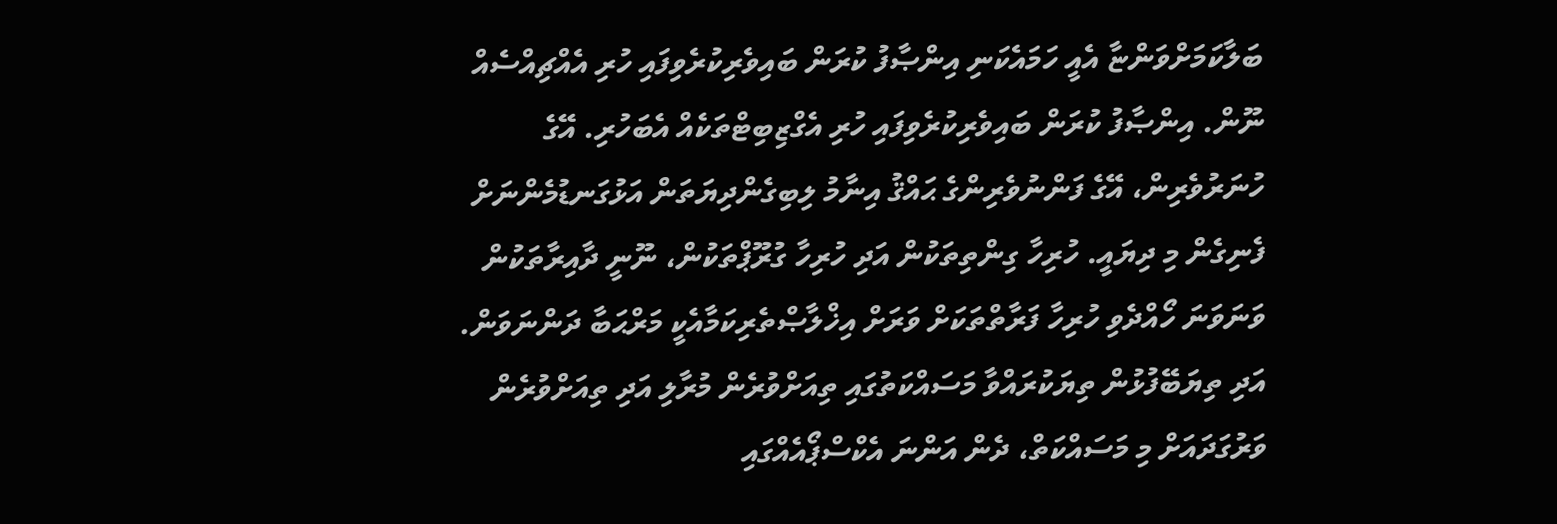ބަލާކަމަށްވަންޏާ އެއީ ހަމައެކަނި އިންޞާފު ކުރަން ބައިވެރިކުރެވިފައި ހުރި އެއްޗިއްސެއް ނޫން. އިންޞާފު ކުރަން ބައިވެރިކުރެވިފައި ހުރި އެގްޒިބިޓްތަކެއް އެބަހުރި. އޭގެ ހުނަރުވެރިން، އޭގެ ފަންނުވެރިންގެ ޙައްޤު އިނާމު ލިބިގެންދިޔަތަން އަޅުގަނޑުމެންނަށް ފެނިގެން މި ދިޔައީ. ހުރިހާ ގިންތިތަކުން އަދި ހުރިހާ ގުރޫޕްތަކުން، ނޫނީ ދާއިރާތަކުން ވަނަވަނަ ހޯއްދެވި ހުރިހާ ފަރާތްތަކަށް ވަރަށް އިޚްލާޞްތެރިކަމާއެކީ މަރްޙަބާ ދަންނަވަން. އަދި ތިޔަބޭފުޅުން ތިޔަކުރައްވާ މަސައްކަތުގައި ތިއަށްވުރެން މުރާލި އަދި ތިއަށްވުރެން ވަރުގަދައަށް މި މަސައްކަތް، ދެން އަންނަ އެކްސްޕޯއެއްގައި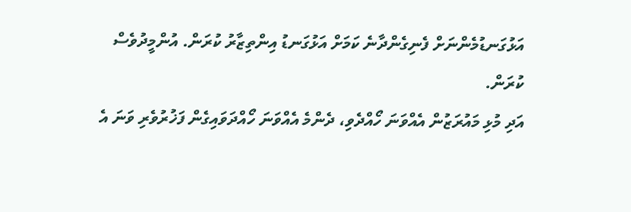އަޅުގަނޑުމެންނަށް ފެނިގެންދާނެ ކަމަށް އަޅުގަނޑު އިންތިޒާރު ކުރަން. އުންމީދުވެސް ކުރަން.
އަދި މުޅި މައުރަޒުން އެއްވަނަ ހޯއްދެވި، ދެންމެ އެއްވަނަ ހޯއްދަވައިގެން ފަޚުރުވެރި ވަނަ އެ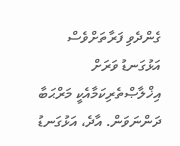ގެންދެވި ފަރާތަށްވެސް އަޅުގަނޑު ވަރަށް އިޚްލާޞްތެރިކަމާއެކީ މަރްޙަބާ ދަންނަވަން. އާދެ، އަޅުގަނޑު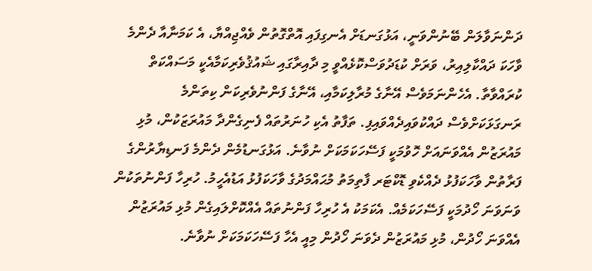ދަންނަވާލަން ބޭނުންވަނީ، އަޅުގަނޑަށް އެނގިފައި އޮތްގޮތުން ވެއްޖިއްޔާ، އެ ކަމަނާއާ ދެންމެ ވާހަކަ ދައްކާލިއިރު، ވަރަށް ކުޑަދުވަސްކޮޅެއްވީ މި ދާއިރާގައި ޝައުޤުވެރިކަމާއެކީ މަސައްކަތް ކުރައްވާތާ. އެހެންނަމަވެސް އޭނާގެ މުރާލިކަމާއި، އޭނާގެ ފަންނުވެރިކަން ކިތަންމެ ރަނގަޅަކަށްވެސް ދައްކުވައިދެއްވައިފި. ތަފާތު އެކި ހުނަރުތައް ފެނިގެންދާ މައުރަޒަކުން، މުޅި މައުރަޒުން އެއްވަނައަށް ހޮވުމަކީ ފަސޭހަކަމަކަށް ނުވާނެ. އަޅުގަނޑުމެން ދެންމެ ފަނޑިޔާރުންގެ ފަރާތުން ވާހަކަފުޅު ދެއްކެވި ޑޮކްޓަރ ފާތިމަތު މުޙައްމަދުގެ ވާހަކަފުޅު އަޑުއެހީމު. ހުރިހާ ފަންނުތަކުން ވަނަވަނަ ހޯދުމަކީ ފަސޭހަކަމެއް. އެކަމަކު އެ ހުރިހާ ފަންނުތައް އެއްކޮށްލައިގެން މުޅި މައުރަޒުން އެއްވަނަ ހޯދުން، މުޅި މައުރަޒުން ދެވަނަ ހޯދުން މިއީ އެހާ ފަސޭހަކަމަކަށް ނުވާނެ.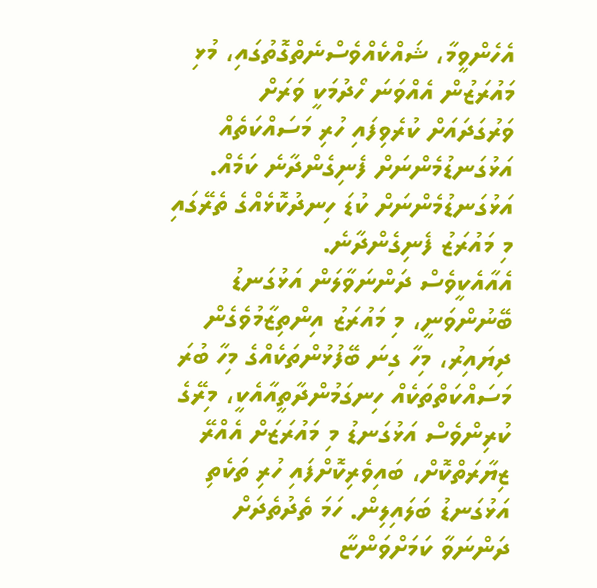އެހެންވީމާ، ޝައްކެއްވެސްނެތްގޮތުގައި، މުޅި މައުރަޒުން އެއްވަނަ ހޯދުމަކީ ވަރަށް ވަރުގަދައަށް ކުރެވިފައި ހުރި މަސައްކަތެއް އަޅުގަނޑުމެންނަށް ފެނިގެންދާނެ ކަމެއް. އަޅުގަނޑުމެންނަށް ކުޑަ ހިނދުކޮޅެއްގެ ތެރޭގައި މި މައުރަޒު ފެނިގެންދާނެ.
އެއާއެކީވެސް ދަންނަވާލަން އަޅުގަނޑު ބޭނުންވަނީ، މި މައުރަޒު އިންތިޒާމުވެގެން ދިޔައިރު، މިހާ ގިނަ ބޭފުޅުންތަކެއްގެ މިހާ ބުރަ މަސައްކަތްތަކެއް ހިނގަމުންދާތީއާއެކީ، މިރޭގެ ކުރިންވެސް އަޅުގަނޑު މި މައުރަޒަށް އެއްރޭ ޒިޔާރަތްކޮށް، ބައިވެރިކޮށްފައި ހުރި ތަކެތި އަޅުގަނޑު ބަލައިލިން. ހަމަ ތެދުތެދަށް ދަންނަވާ ކަމަށްވަންޏާ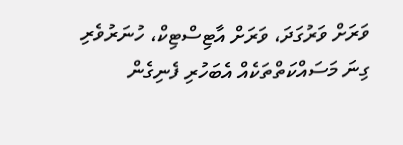ވަރަށް ވަރުގަދަ، ވަރަށް އާޓިސްޓިކް، ހުނަރުވެރި ގިނަ މަސައްކަތްތަކެއް އެބަހުރި ފެނިގެން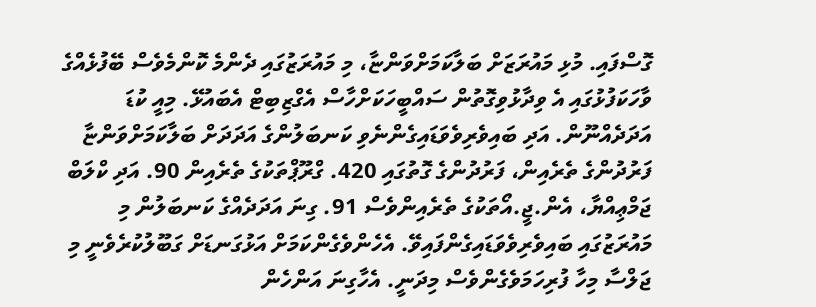ގޮސްފައި. މުޅި މައުރަޒަށް ބަލާކަމަށްވަންޏާ، މި މައުރަޒުގައި ދެންމެ ކޮންމެވެސް ބޭފުޅެއްގެ ވާހަކަފުޅުގައި އެ ވިދާޅުވިގޮތުން ސައްބީހަކަށްހާސް އެގްޒިބިޓް އެބައުޅޭ. މިއީ ކުޑަ އަދަދެއްނޫން. އަދި ބައިވެރިވެވަޑައިގެންނެވި ކަނބަލުންގެ އަދަދަށް ބަލާކަމަށްވަންޏާ ފަރުދުންގެ ތެރެއިން، ފަރުދުންގެ ގޮތުގައި 420. ގްރޫޕްތަކުގެ ތެރެއިން 90. އަދި ކްލަބް ޖަމްޢިއްޔާ، އެން.ޖީ.އޯތަކުގެ ތެރެއިންވެސް 91. ގިނަ އަދަދެއްގެ ކަނބަލުން މި މައުރަޒުގައި ބައިވެރިވެވަޑައިގެންފައިވޭ. އެހެންވެގެންކަމަށް އަޅުގަނޑަށް ގަބޫލުކުރެވެނީ މި ޖަލްސާ މިހާ ފުރިހަމަވެގެންވެސް މިދަނީ. އެހާގިނަ އަންހެން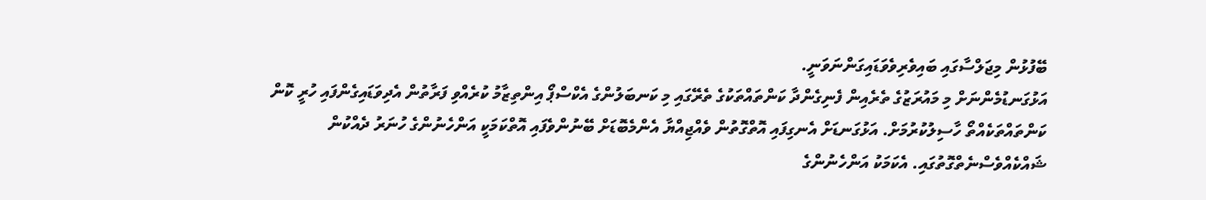ބޭފުޅުން މިޖަލްސާގައި ބައިވެރިވެވަޑައިގަންނަވަނީ.
އަޅުގަނޑުމެންނަށް މި މައުރަޒުގެ ތެރެއިން ފެނިގެންދާ ކަންތައްތަކުގެ ތެރޭގައި މި ކަނބަލުންގެ އެކްސްޕޯ އިންތިޒާމު ކުރެއްވި ފަރާތުން އެދިވަޑައިގެންފައި ހުރީ ކޮން ކަންތައްތަކެއްތޯ ހާސިލުކުރުމަށް. އަޅުގަނޑަށް އެނގިފައި އޮތްގޮތުން ވެއްޖިއްޔާ އެންމެބޮޑަށް ބޭނުންވެފައި އޮތްކަމަކީ އަންހެނުންގެ ހުނަރު ދެއްކުން ޝައްކެއްވެސްނެތްގޮތުގައި. އެކަމަކު އަންހެނުންގެ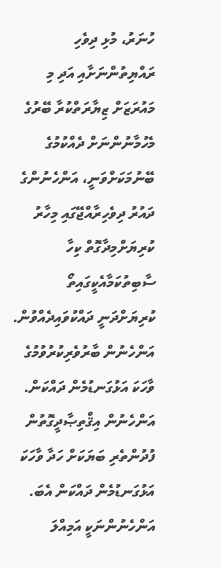ހުނަރު، މުޅި ދިވެހި ރައްޔިތުންނަށާއި އަދި މި މައުރަޒަށް ޒިޔާރަތްކުރާ ބޭރުގެ މެހުމާނުންނަށް ދެއްކުމުގެ ބޭނުމަކަށްވަނީ، އަންހެނުންގެ ދައުރު ދިވެހިރާއްޖޭގައި މިހާރު ކުރިޔަށްމިދާގޮތް ކިހާ ސާބިތުކަމާއެކީގައިތޯ ކުރިޔަށްދަނީ ދައްކުވައިދެއްވުން. އަންހެނުން ބާރުވެރިކުރުވުމުގެ ވާހަކަ އަޅުގަނޑުމެން ދައްކަން. އަންހެނުން އިޤްތިޞާދީގޮތުން ފުދުންތެރި ބަޔަކަށް ހަދާ ވާހަކަ އަޅުގަނޑުމެން ދައްކަން އެބަ. އަންހެނުންނަކީ އަމިއްލަ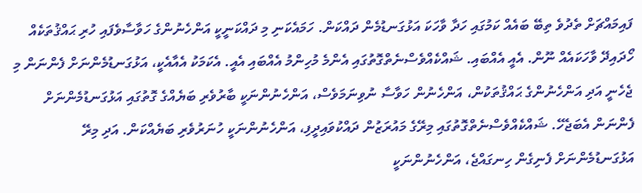ފައިމައްޗަށް ތެދުވެ ތިބޭ ބައެއް ކަމުގައި ހަދާ ވާހަކަ އަޅުގަނޑުމެން ދައްކަން. ހަމައެކަނި މި ދައްކަނީކީ އަންހެނުންގެ ހަވާސާވެފައި ހުރި ޙައްޤުތަކެއް ހޯދައިދޭ ވާހަކައެއް ނޫން. އެއީ އެއްބައި. ޝައްކެއްވެސްނެތްގޮތުގައި އެންމެ މުހިންމު އެއްބައި އެއީ. އެކަމަކު އެއާއެކީ، އަޅުގަނޑުމެންނަށް ފެންނަން މި ޖެހެނީ އަދި އަންހެނުންގެ ޙައްޤުތަކުން، އަންހެނުން ހަވާސާ ނުވިނަމަވެސް، އަންހެނުންނަކީ ބާރުވެރި ބަޔެއްގެ ގޮތުގައި އަޅުގަނޑުމެންނަށް ފެންނަން އެބަޖެހޭ. ޝައްކެއްވެސްނެތްގޮތުގައި މިރޭގެ މައުރަޒުން ދައްކުވައިދީފި، އަންހެނުންނަކީ ހުނަރުވެރި ބަޔެއްކަން. އަދި މިރޭ އަޅުގަނޑުމެންނަށް ފެނިގެން ހިނގައްޖެ، އަންހެނުންނަކީ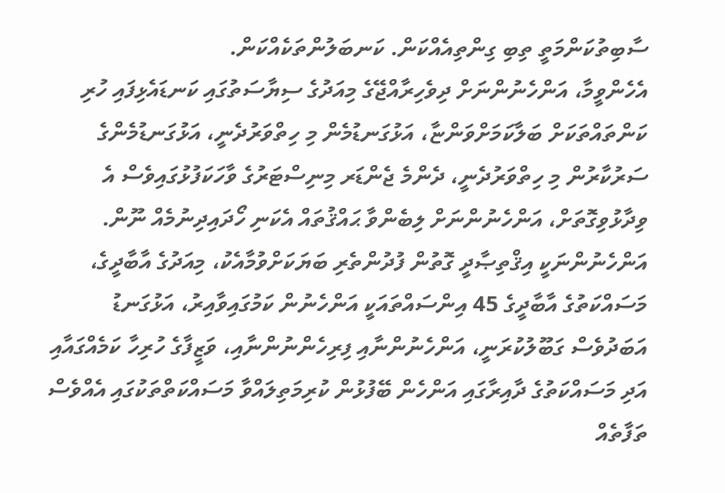ސާބިތުކަންމަތީ ތިބި ގިންތިއެއްކަން. ކަނބަލުންތަކެއްކަން.
އެހެންވީމާ، އަންހެނުންނަށް ދިވެހިރާއްޖޭގެ މިއަދުގެ ސިޔާސަތުގައި ކަނޑައެޅިފައި ހުރި ކަންތައްތަކަށް ބަލާކަމަށްވަންޏާ، އަޅުގަނޑުމެން މި ހިތްވަރުދެނީ، އަޅުގަނޑުމެންގެ ސަރުކާރުން މި ހިތްވަރުދެނީ، ދެންމެ ޖެންޑަރ މިނިސްޓަރުގެ ވާހަކަފުޅުގައިވެސް އެ ވިދާޅުވިގޮތަށް، އަންހެނުންނަށް ލިބެންވާ ޙައްޤުތައް އެކަނި ހޯދައިދިނުމެއް ނޫން. އަންހެނުންނަކީ އިޤްތިޞާދީ ގޮތުން ފުދުންތެރި ބަޔަކަށްވުމާއެކު، މިއަދުގެ އާބާދީގެ، މަސައްކަތުގެ އާބާދީގެ 45 އިންސައްތައަކީ އަންހެނުން ކަމުގައިވާއިރު، އަޅުގަނޑު އަބަދުވެސް ގަބޫލުކުރަނީ، އަންހެނުންނާއި ފިރިހެންނުންނާއި، ވަޒީފާގެ ހުރިހާ ކަމެއްގައާއި އަދި މަސައްކަތުގެ ދާއިރާގައި އަންހެން ބޭފުޅުން ކުރިމަތިލައްވާ މަސައްކަތްތަކުގައި އެއްވެސް ތަފާތެއް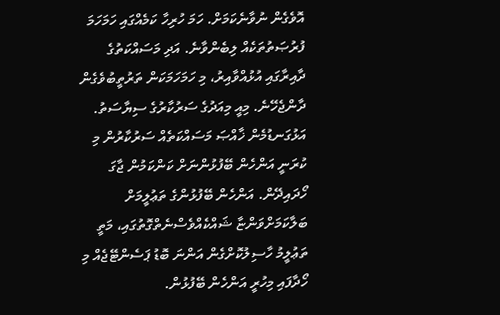އޮވެގެން ނުވާނެކަމަށް. ހަމަ ހުރިހާ ކަމެއްގައި ހަމަހަމަ ފުރުޞަތުތަކެއް ލިބެންވާނެ. އަދި މަސައްކަތުގެ ދާއިރާގައި އުޅުއްވާއިރު، މި ހަމަހަމަކަން ތަރުތީބުވެގެން ދާންޖެހޭނެ. މިއީ މިއަދުގެ ސަރުކާރުގެ ސިޔާސަތު.
އަޅުގަނޑުމެން ޚާއްޞަ މަސައްކަތެއް ސަރުކާރުން މި ކުރަނީ އަންހެން ބޭފުޅުންނަށް ކަންކަމުން ޖާގަ ހޯދައިދޭން. އަންހެން ބޭފުޅުންގެ ތަޢުލީމަށް ބަލާކަމަށްވަންޏާ ޝައްކެއްވެސްނެތްގޮތުގައި، މަތީ ތަޢުލީމު ހާސިލުކޮށްގެން އަންނަ ބޮޑު ޕަސެންޓޭޖެއް މި ހޯދާފައި މިހުރީ އަންހެން ބޭފުޅުން.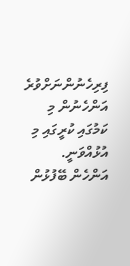ފިރިހެނުންނަށްވުރެ އަންހެނުން މި ކަމުގައި ކުރީގައި މި އުޅުއްވަނީ. އަންހެން ބޭފުޅުން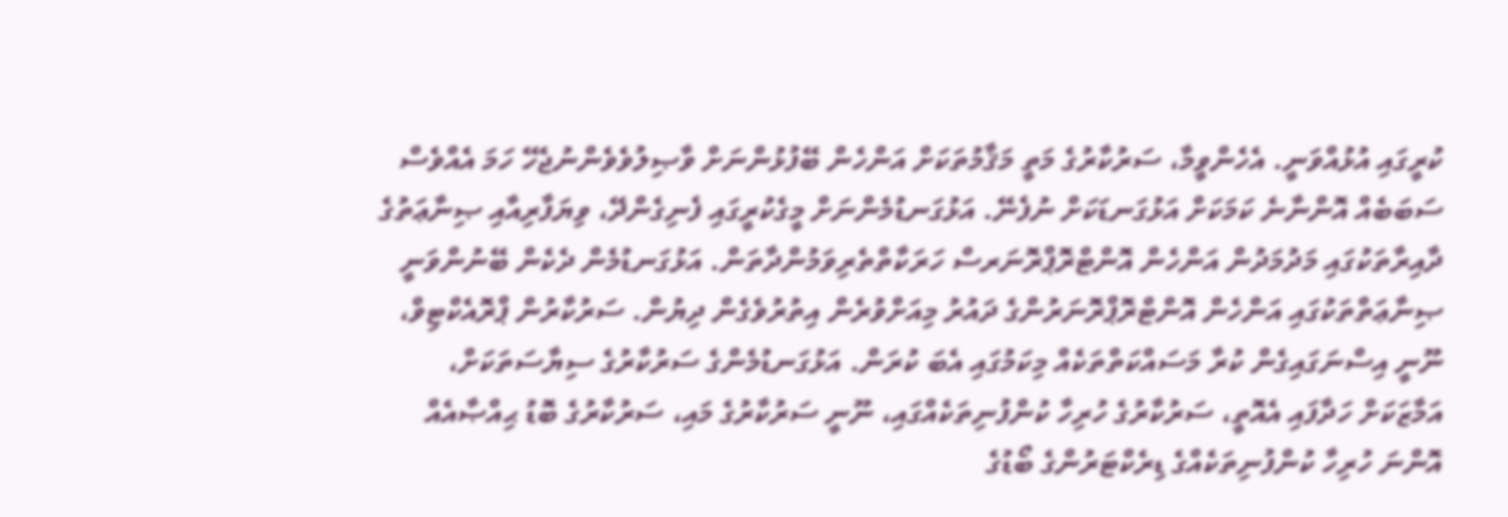ކުރީގައި އުޅުއްވަނީ. އެހެންވީމާ، ސަރުކާރުގެ މަތީ މަޤާމުތަކަށް އަންހެން ބޭފުޅުންނަށް ވާޞިލުވެވެންނުޖެހޭ ހަމަ އެއްވެސް ސަބަބެއް އޮންނާނެ ކަމަކަށް އަޅުގަނޑަކަށް ނުފެނޭ. އަޅުގަނޑުމެންނަށް މީގެކުރީގައި ފެނިގެންދޭ، ވިޔަފާރިއާއި ޞިނާޢަތުގެ ދާއިރާތަކުގައި މަދުމަދުން އަންހެން އޮންޓްރޮޕްރޮނަރސް ހަރަކާތްތެރިވަމުންދާތަން. އަޅުގަނޑުމެން ދެކެން ބޭނުންވަނީ ޞިނާޢަތްތަކުގައި އަންހެން އޮންޓްރޮޕްރޮނަރުންގެ ދައުރު މިއަށްވުރެން އިތުރުވެގެން ދިޔުން. ސަރުކާރުން ޕްރޮއެކްޓިވް، ނޫނީ އިސްނަގައިގެން ކުރާ މަސައްކަތްތަކެއް މިކަމުގައި އެބަ ކުރަން. އަޅުގަނޑުމެންގެ ސަރުކާރުގެ ސިޔާސަތަކަށް، އަމާޒަކަށް ހަދާފައި އެއޮތީ، ސަރުކާރުގެ ހުރިހާ ކުންފުނިތަކެއްގައި، ނޫނީ ސަރުކާރުގެ މައި، ސަރުކާރުގެ ބޮޑު ޙިއްޞާއެއް އޮންނަ ހުރިހާ ކުންފުނިތަކެއްގެ ޑިރެކްޓަރުންގެ ބޯޑުގެ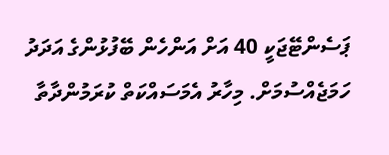ޕަސެންޓޭޖަކީ 40 އަށް އަންހެން ބޭފުޅުންގެ އަދަދު ހަމަޖެއްސުމަށް. މިހާރު އެމަސައްކަތް ކުރަމުންދާތާ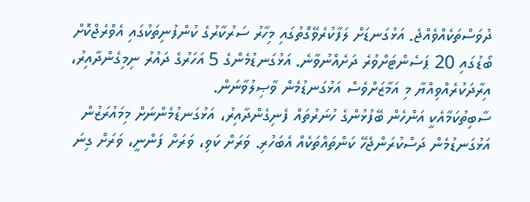ދުވަސްތަކެއްވެއްޖެ. އަޅުގަނޑަށް ލަފާކުރެވޭގޮތުގައި މިހާރު ސަރުކާރުގެ ކުންފުނިތަކުގައި އެވްރެޖްކޮށް ބޯޑުގައި 20 ޕަސެންޓަށްވުރެ ދަށެއްނުވާނެ. އަޅުގަނޑުމެންގެ 5 އަހަރުގެ ދައުރު ނިމިގެންދާއިރު، އިރާދަކުރެއްވިއްޔާ މި އަމާޒަށްވެސް އަޅުގަނޑުމެން ވާޞިލުވާނަން.
ސާބިތުކަމާއެކީ އަންހެން ބޭފުޅުންގެ ހުނަރުތައް ފެނިގެންދާއިރު، އަޅުގަނޑުމެންނަށް މިމައުރަޒުން އަޅުގަނޑުމެން ދަސްކުރަންޖެހޭ ކަންތައްތަކެއް އެބަހުރި. ވަރަށް ކަވި، ވަރަށް ފަންނީ، ވަރަށް ގިނަ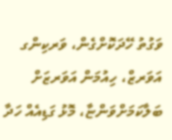ވަގުތު ހޭދަކޮށްގެން، ވަރކިންގ އަވަރޒް، ހިއުމަން އަވަރޒަށް ބަލާކަމަށްވަންޏާ، މޮޅު ގަޑިއެއް ހަދާ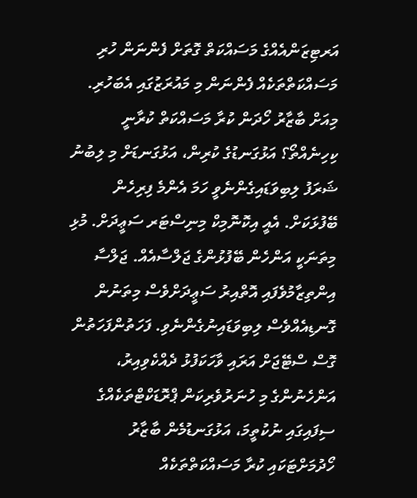އަރޓިޒަންއެއްގެ މަސައްކަތް ގޮތަށް ފެންނަން ހުރި މަސައްކަތްތަކެއް ފެންނަން މި މައުރަޒުގައި އެބަހުރި. މިއަށް ބާޒާރު ހޯދަން ކުރާ މަސައްކަތް ކުރާނީ ކިހިނެއްތޯ؟ އަޅުގަނޑުގެ ކުރިން، އަޅުގަނޑަށް މި ލިބުނު ޝަރަފު ލިބިވަޑައިގެންނެވީ ހަމަ އެންމެ ފިރިހެން ބޭފުޅަކަށް. އެއީ އިކޮނޮމިކް މިނިސްޓަރ ސަޢީދަށް. މުޅި މިތަނަކީ އަންހެން ބޭފުޅުންގެ ޖަލްސާއެއް. ޖަލްސާ އިންތިޒާމުވެފައި އޮތްއިރު ސަޢީދަށްވެސް މިތަނުން ގޮނޑިއެއްވެސް ލިބިވަޑައިނުގެންނެވި. ފަހަތުންފަހަތުން ގޮސް ސްޓޭޖަށް އަރައި ވާހަކަފުޅު ދެއްކެވިއިރު، އަންހެނުންގެ މި ހުނަރުވެރިކަން ޕްރޮޑަކްޓްތަކެއްގެ ސިފައިގައި ނުކުތީމަ، އަޅުގަނޑުމެން ބާޒާރު ހޯދުމަށްޓަކައި ކުރާ މަސައްކަތްތަކެއް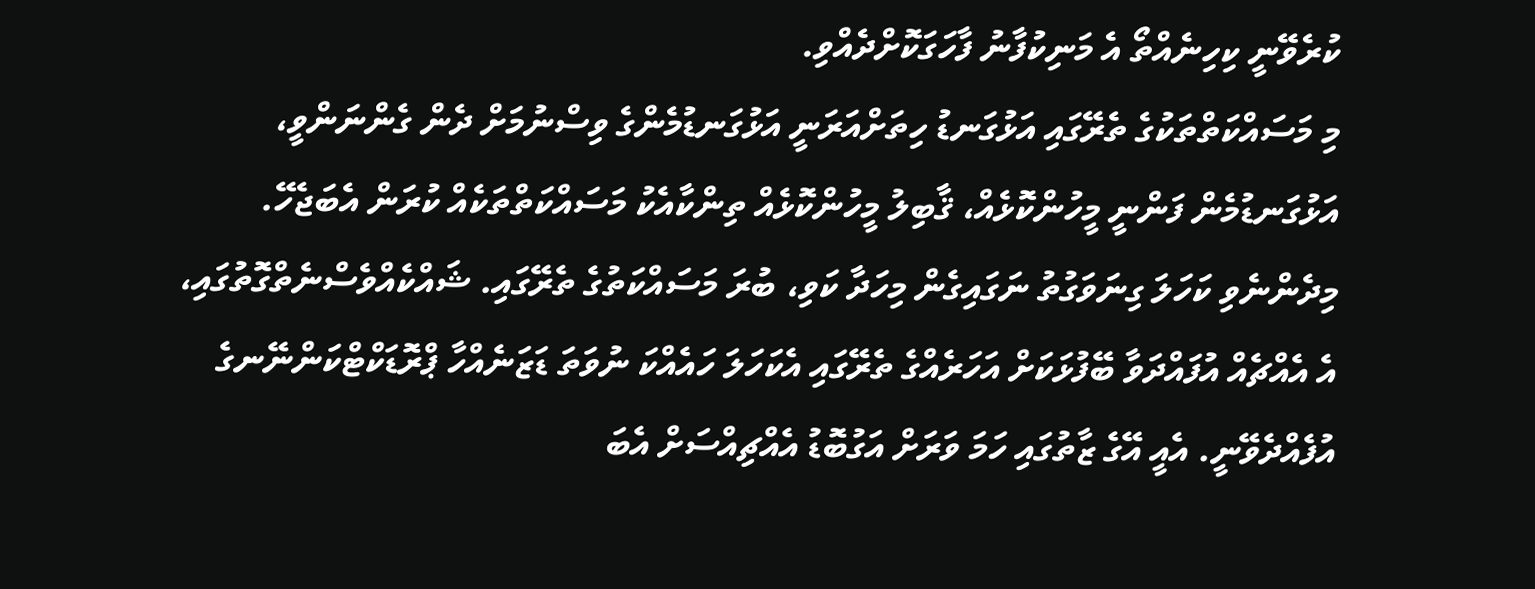ކުރެވޭނީ ކިހިނެއްތޯ އެ މަނިކުފާނު ފާހަގަކޮށްދެއްވި.
މި މަސައްކަތްތަކުގެ ތެރޭގައި އަޅުގަނޑު ހިތަށްއަރަނީ އަޅުގަނޑުމެންގެ ވިސްނުމަށް ދެން ގެންނަންވީ، އަޅުގަނޑުމެން ފަންނީ މީހުންކޮޅެއް، ޤާބިލު މީހުންކޮޅެއް ތިންކާއެކު މަސައްކަތްތަކެއް ކުރަން އެބަޖެހޭ. މިދެންނެވި ކަހަލަ ގިނަވަގުތު ނަގައިގެން މިހަދާ ކަވި، ބުރަ މަސައްކަތުގެ ތެރޭގައި. ޝައްކެއްވެސްނެތްގޮތުގައި، އެ އެއްޗެއް އުފައްދަވާ ބޭފުޅަކަށް އަހަރެއްގެ ތެރޭގައި އެކަހަލަ ހައެއްކަ ނުވަތަ ޑަޒަނެއްހާ ޕްރޮޑަކްޓްކަންނޭނގެ އުފެއްދެވޭނީ. އެއީ އޭގެ ޒާތުގައި ހަމަ ވަރަށް އަގުބޮޑު އެއްޗިއްސަށް އެބަ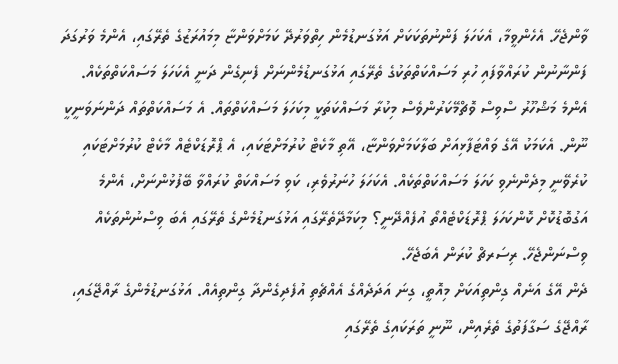ވާންޖެހޭ. އެހެންވީމާ، އެކަހަލަ ފަންނުތަކަކަށް އަޅުގަނޑުމެން ހިތްވަރުދޭ ކަމަށްވަންޏާ މިމައުރަޒުގެ ތެރޭގައި، އެންމެ ވަރުގަދަ ފަންނާނުން ކުރައްވާފައި ހުރި މަސައްކަތްތަކުގެ ތެރޭގައި އަޅުގަނޑުމެންނަށް ފެނިގެން ދަނީ އެކަހަލަ މަސައްކަތްތަކެއް. އެންމެ މަޝްހޫރު ސްވިސް ވޮޗްމޭކަރުންވެސް މިކުރާ މަސައްކަތަކީ މިކަހަލަ މަސައްކަތްތައް. އެ މަސައްކަތްތައް ދަންނަވަނީކީ ނޫން. އެކަމަކު އޭގެ ވައްޓަފާޅިއަށް ބަލާކަމަށްވަންޏާ، އޭތި މާކެޓް ކުރުމަށްޓަކައި، އެ ޕްރޮޑަކްޓެއް މާކެޓް ކުރުމަށްޓަކައި ކުރެވޭނީ މިދެންނެވި ކަހަލަ މަސައްކަތްތަކެއް. އެކަހަލަ ހުނަރުވެރި، ކަވި މަސައްކަތް ކުރައްވާ ބޭފުޅުންނަށް، އެންމެ އަގުބޮޑުކޮށް ކޮންކަހަލަ ޕްރޮޑަކްޓެއްތޯ އުފެއްދޭނީ؟ މިކަމާދޭތެރޭގައި އަޅުގަނޑުމެންގެ ތެރޭގައި އެބަ ވިސްނުންތަކެއް ވިސްނަންޖެހޭ. ރިސަރޗް ކުރަން އެބަޖެހޭ.
ދެން އޭގެ އަނެއް ގިންތިއަކަށް މިއޮތީ، ގިނަ އަދަދެއްގެ އެއްޗެތި އުފެދިގެންދާ ގިންތިއެއް. އަޅުގަނޑުމެންގެ ރާއްޖޭގައި، ރާއްޖޭގެ ސަގާފަތުގެ ތެރެއިން، ނޫނީ ތަރަކައިގެ ތެރޭގައި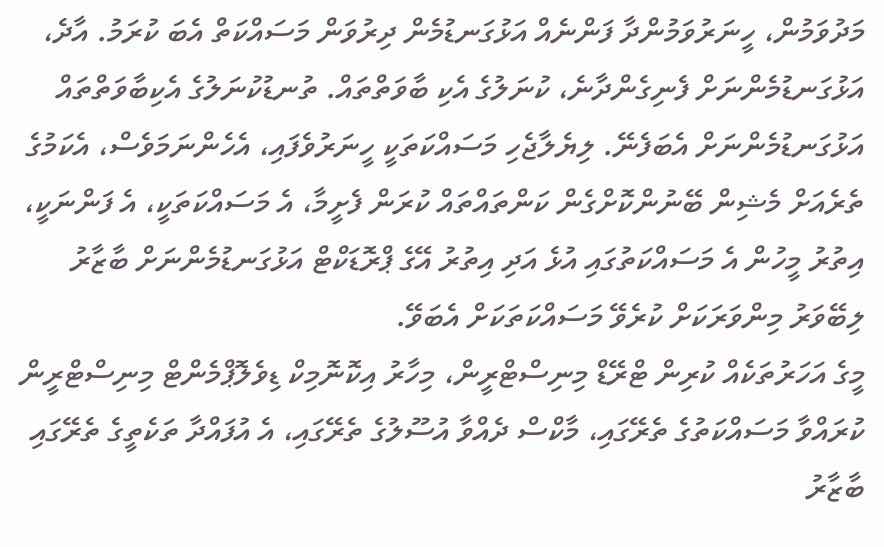މަދުވަމުން، ހީނަރުވަމުންދާ ފަންނެއް އަޅުގަނޑުމެން ދިރުވަން މަސައްކަތް އެބަ ކުރަމު. އާދެ، އަޅުގަނޑުމެންނަށް ފެނިގެންދާނެ، ކުނަލުގެ އެކި ބާވަތްތައް. ތުނޑުކުނަލުގެ އެކިބާވަތްތައް އަޅުގަނޑުމެންނަށް އެބަފެނޭ. ލިޔެލާޖެހި މަސައްކަތަކީ ހީނަރުވެފައި، އެހެންނަމަވެސް، އެކަމުގެ ތެރެއަށް މެޝިން ބޭނުންކޮށްގެން ކަންތައްތައް ކުރަން ފެށީމާ، އެ މަސައްކަތަކީ، އެ ފަންނަކީ، އިތުރު މީހުން އެ މަސައްކަތުގައި އުޅެ އަދި އިތުރު އޭގެ ޕްރޮޑަކްޓް އަޅުގަނޑުމެންނަށް ބާޒާރު ލިބޭވަރު މިންވަރަކަށް ކުރެވޭ މަސައްކަތަކަށް އެބަވޭ.
މީގެ އަހަރުތަކެއް ކުރިން ޓްރޭޑް މިނިސްޓްރީން، މިހާރު އިކޮނޮމިކް ޑިވެލޮޕްމެންޓް މިނިސްޓްރީން ކުރައްވާ މަސައްކަތުގެ ތެރޭގައި، މާކްސް ދެއްވާ އުސޫލުގެ ތެރޭގައި، އެ އުފައްދާ ތަކެތީގެ ތެރޭގައި ބާޒާރު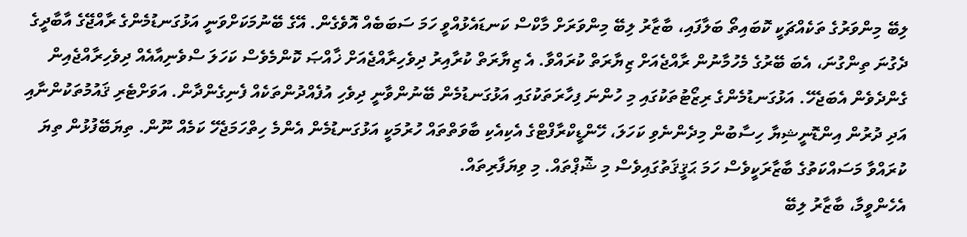ލިބޭ މިންވަރުގެ ތަކެއްޗަކީ ކޮބައިތޯ ބަލާފައި، ބާޒާރު ލިބޭ މިންވަރަށް މާކްސް ކަނޑައެޅުއްވީ ހަމަ ސަބަބެއް އޮވެގެން. އޭގެ ބޭނުމަކަށްވަނީ އަޅުގަނޑުމެންގެ ރާއްޖޭގެ އާބާދީގެ ދެގުނަ ތިންގުނަ، އެބަ ބޭރުގެ މެހުމާނުން ރާއްޖެއަށް ޒިޔާރަތް ކުރައްވާ. އެ ޒިޔާރަތް ކުރާއިރު ދިވެހިރާއްޖެއަށް ޚާއްޞަ ކޮންމެވެސް ކަހަލަ ސްވެނިއާއެއް ދިވެހިރާއްޖެއިން ގެންދެވެން އެބަޖެހޭ. އަޅުގަނޑުމެންގެ ރިޒޯޓުތަކުގައި މި ހުންނަ ފިހާރަތަކުގައި އަޅުގަނޑުމެން ބޭނުންވާނީ ދިވެހި އުފެއްދުންތަކެއް ފެނިގެންދާން. އަވަށްޓެރި ޤައުމުތަކުންނާއި އަދި ދުރުން އިންޑޮނީޝިޔާ ހިސާބުން މިދެންނެވި ކަހަލަ، ހޭންޑީކްރާފްޓްގެ އެކިއެކި ބާވަތްތައް ހުރުމަކީ އަޅުގަނޑުމެން އެންމެ ހިތްހަމަޖެހޭ ކަމެއް ނޫން. ތިޔަބޭފުޅުން ތިޔަ ކުރައްވާ މަސައްކަތުގެ ބާޒާރަކީވެސް ހަމަ ޙަޤީޤަތުގައިވެސް މި ޝޮޕްތައް. މި ވިޔަފާރިތައް.
އެހެންވީމާ، ބާޒާރު ލިބޭ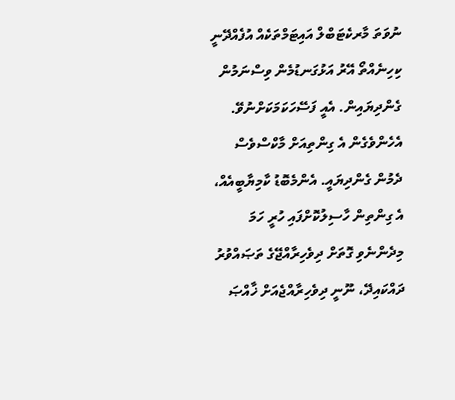ނުވަތަ މާރކެޓަބްލް އައިޓަމްތަކެއް އުފެއްދޭނީ ކިހިނެއްތޯ އޭރު އަޅުގަނޑުމެން ވިސްނަމުން ގެންދިޔައިން. އެއީ ފަސޭހަކަމަކަށްނުވޭ. އެހެންވެގެން އެ ގިންތިއަށް މާކްސްވެސް ދެމުން ގެންދިޔައީ. އެންމެބޮޑު ކާމިޔާބީއެއް، އެ ގިންތިން ހާސިލުކޮށްފައި ހުރީ ހަމަ މިދެންނެވި ގޮތަށް ދިވެހިރާއްޖޭގެ ތަޞައްވުރު ދައްކައިދޭ، ނޫނީ ދިވެހިރާއްޖެއަށް ޚާއްޞަ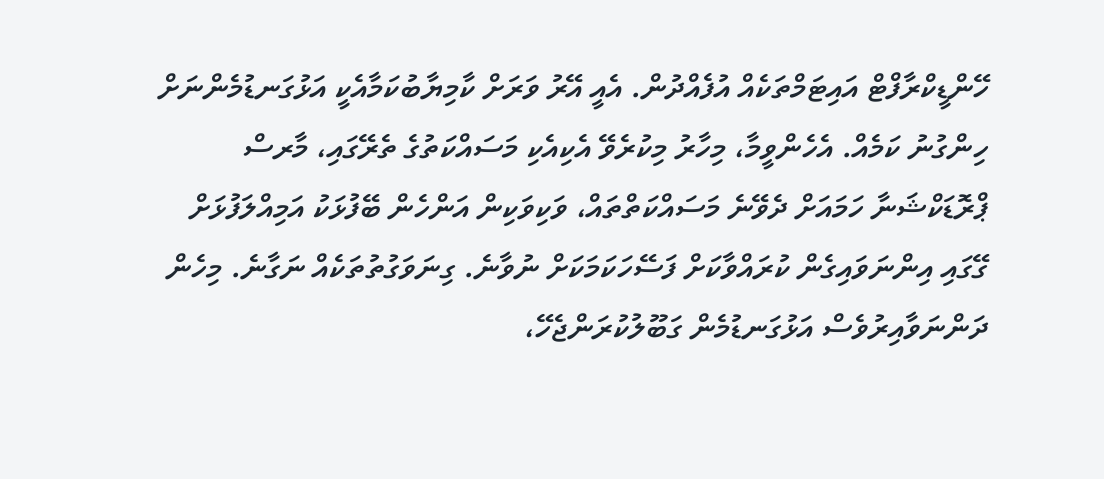ހޭންޑީކްރާފްޓް އައިޓަމްތަކެއް އުފެއްދުން. އެއީ އޭރު ވަރަށް ކާމިޔާބުކަމާއެކީ އަޅުގަނޑުމެންނަށް ހިންގުނު ކަމެއް. އެހެންވީމާ، މިހާރު މިކުރެވޭ އެކިއެކި މަސައްކަތުގެ ތެރޭގައި، މާރސް ޕްރޮޑަކްޝަނާ ހަމައަށް ދެވޭނެ މަސައްކަތްތައް، ވަކިވަކިން އަންހެން ބޭފުޅަކު އަމިއްލަފުޅަށް ގޭގައި އިންނަވައިގެން ކުރައްވާކަށް ފަސޭހަކަމަކަށް ނުވާނެ. ގިނަވަގުތުތަކެއް ނަގާނެ. މިހެން ދަންނަވާއިރުވެސް އަޅުގަނޑުމެން ގަބޫލުކުރަންޖެހޭ،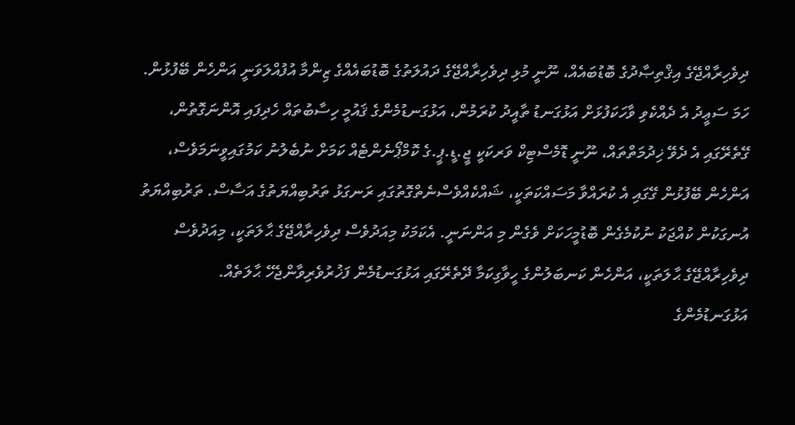ދިވެހިރާއްޖޭގެ އިޤްތިޞާދުގެ ބޮޑުބައެއް، ނޫނީ މުޅި ދިވެހިރާއްޖޭގެ ދައުލަތުގެ ބޮޑުބައެއްގެ ޒިންމާ އުފުއްލަވަނީ އަންހެން ބޭފުޅުން.
ހަމަ ސަޢީދު އެ ދެއްކެވި ވާހަކަފުޅަށް އަޅުގަނޑު ތާއީދު ކުރަމުން، އަޅުގަނޑުމެންގެ ޤައުމީ ހިސާބުތައް ހެދިފައި އޮންނަގޮތުން، ގޭތެރޭގައި އެ ދެވޭ ޚިދުމަތްތައް، ނޫނީ ޑޮމެސްޓިކް ވަރކަކީ ޖީ.ޑީ.ޕީ.ގެ ކޮމްޕޯނެންޓެއް ކަމަށް ނުބެލުނު ކަމުގައިވީނަމަވެސް، އަންހެން ބޭފުޅުން ގޭގައި އެ ކުރައްވާ މަސައްކަތަކީ، ޝައްކެއްވެސްނެތްގޮތުގައި ރަނގަޅު ތަރުބިއްޔަތުގެ އަސާސް. ތަރުބިއްޔަތު އުނގަކުން ކުއްޖަކު ނުކުމެގެން ބޮޑުމީހަކަށް ވެގެން މި އަންނަނީ. އެކަމަކު މިއަދުވެސް ދިވެހިރާއްޖޭގެ ޙާލަތަކީ، މިއަދުވެސް ދިވެހިރާއްޖޭގެ ޙާލަތަކީ، އަންހެން ކަނބަލުންގެ ހީވާގިކަމާ ދޭތެރޭގައި އަޅުގަނޑުމެން ފަޚުރުވެރިވާންޖެހޭ ޙާލަތެއް.
އަޅުގަނޑުމެންގެ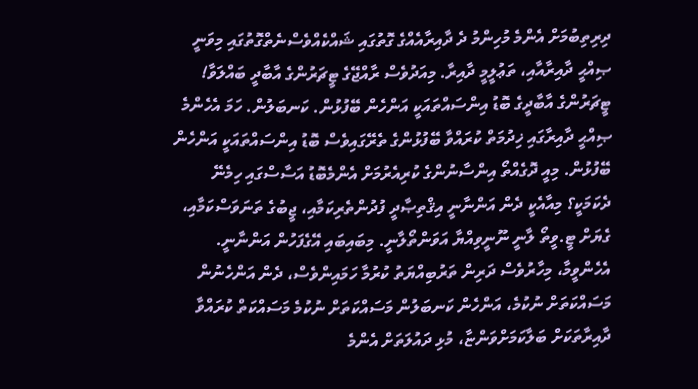ދިރިތިބުމަށް އެންމެ މުހިންމު ދެ ދާއިރާއެއްގެ ގޮތުގައި ޝައްކެއްވެސްނެތްގޮތުގައި މިވަނީ ޞިއްޙީ ދާއިރާއާއި، ތަޢުލީމީ ދާއިރާ. މިއަދުވެސް ރާއްޖޭގެ ޓީޗަރުންގެ އާބާދީ ބައްލަވާ! ޓީޗަރުންގެ އާބާދީގެ ބޮޑު އިންސައްތައަކީ އަންހެން ބޭފުޅުން. ކަނބަލުން. ހަމަ އެހެންމެ ޞިއްޙީ ދާއިރާގައި ޚިދުމަތް ކުރައްވާ ބޭފުޅުންގެ ތެރޭގައިވެސް ބޮޑު އިންސައްތައަކީ އަންހެން ބޭފުޅުން. މިއީ ދޮގެއްތޯ އިންސާނުންގެ ކުރިއެރުމަށް އެންމެބޮޑު އަސާސްގައި ހިމެނޭ ދެކަމަކީ؟ މިއާއެކީ ދެން އަންނާނީ އިޤްތިޞާދީ ފުދުންތެރިކަމާއި، ޖީބުގެ ތަނަވަސްކަމާއި، ގެޔަށް ޓީ.ވީތޯ ލާނީ ނޫނީވިއްޔާ އަވަންތޯލާނީ. މިބައިބައި އޭގެފަހުން އަންނާނީ. އެހެންވީމާ، މިހާރުވެސް ދަރިން ތަރުބިއްޔަތު ކުރުމާ ހަމައިންވެސް، ދެން އަންހެނުން މަސައްކަތަށް ނުކުމެ، އަންހެން ކަނބަލުން މަސައްކަތަށް ނުކުމެ މަސައްކަތް ކުރައްވާ ދާއިރާތަކަށް ބަލާކަމަށްވަންޏާ، މުޅި ދައުލަތަށް އެންމެ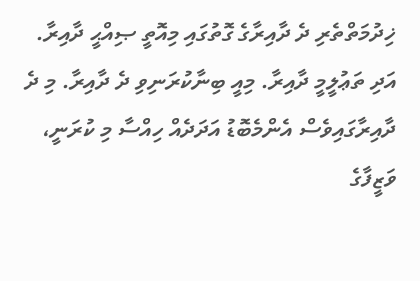ޚިދުމަތްތެރި ދެ ދާއިރާގެ ގޮތުގައި މިއޮތީ ޞިއްޙީ ދާއިރާ. އަދި ތަޢުލީމީ ދާއިރާ. މިއީ ބިނާކުރަނިވި ދެ ދާއިރާ. މި ދެ ދާއިރާގައިވެސް އެންމެބޮޑު އަދަދެއް ހިއްސާ މި ކުރަނީ، ވަޒީފާގެ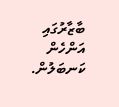ބާޒާރުގައި އަންހެން ކަނބަލުން.